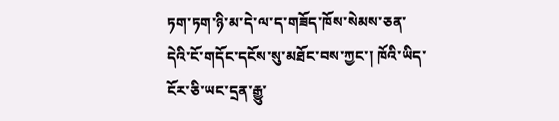ཏག་ཏག་ཉི་མ་དེ་ལ་ད་གཟོད་ཁོས་སེམས་ཅན་དེའི་ངོ་གདོང་དངོས་སུ་མཐོང་བས་ཀྱང་། ཁོའི་ཡིད་ངོར་ཅི་ཡང་དྲན་རྒྱུ་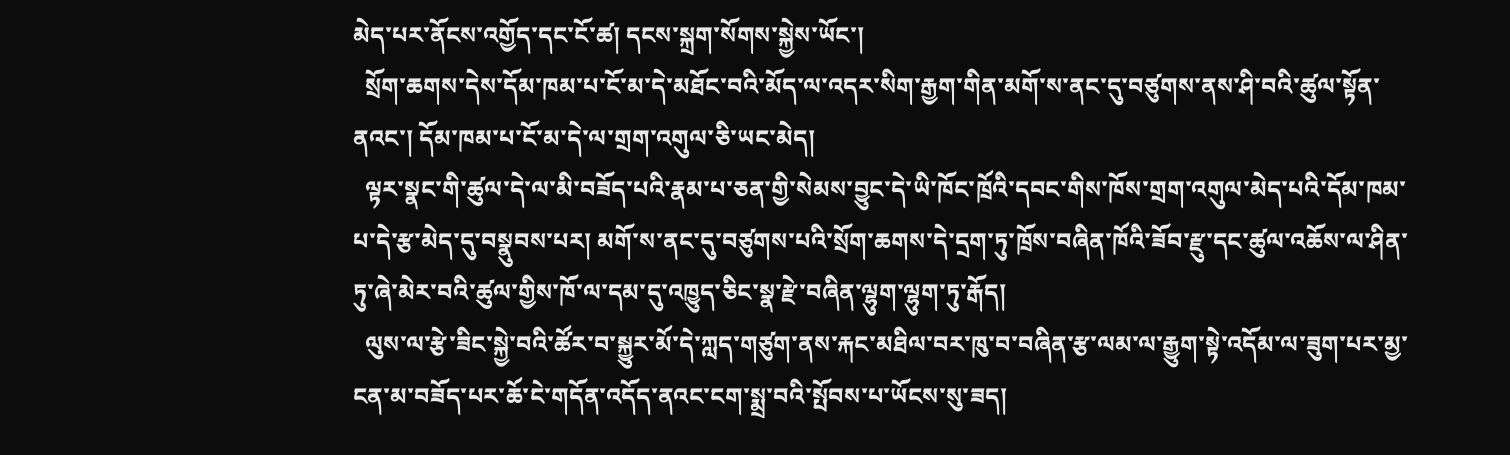མེད་པར་ནོངས་འགྱོད་དང་ངོ་ཚ། དངས་སྐྲག་སོགས་སྐྱེས་ཡོང་།
  སྲོག་ཆགས་དེས་དོམ་ཁམ་པ་ངོ་མ་དེ་མཐོང་བའི་མོད་ལ་འདར་སིག་རྒྱག་གིན་མགོ་ས་ནང་དུ་བཙུགས་ནས་ཤི་བའི་ཚུལ་སྟོན་ནའང་། དོམ་ཁམ་པ་ངོ་མ་དེ་ལ་གྲག་འགུལ་ཅི་ཡང་མེད།
  ལྟར་སྣང་གི་ཚུལ་དེ་ལ་མི་བཟོད་པའི་རྣམ་པ་ཅན་གྱི་སེམས་བྱུང་དེ་ཡི་ཁོང་ཁྲོའི་དབང་གིས་ཁོས་གྲག་འགུལ་མེད་པའི་དོམ་ཁམ་པ་དེ་རྩ་མེད་དུ་བསྣུབས་པར། མགོ་ས་ནང་དུ་བཙུགས་པའི་སྲོག་ཆགས་དེ་དྲག་ཏུ་ཁྲོས་བཞིན་ཁོའི་ཟོབ་རྫུ་དང་ཚུལ་འཆོས་ལ་ཤིན་ཏུ་ཞེ་མེར་བའི་ཚུལ་གྱིས་ཁོ་ལ་དམ་དུ་འཁྱུད་ཅིང་སྣ་རྫེ་བཞིན་ལྷུག་ལྷུག་ཏུ་རྒོད།
  ལུས་ལ་རྩེ་ཟིང་སྐྱེ་བའི་ཚོར་བ་སྐྱུར་མོ་དེ་ཀླད་གཙུག་ནས་རྐང་མཐིལ་བར་ཁུ་བ་བཞིན་རྩ་ལམ་ལ་རྒྱུག་སྟེ་འདོམ་ལ་ཟུག་པར་མྱ་ངན་མ་བཟོད་པར་ཆོ་ངེ་གདོན་འདོད་ནའང་ངག་སྨྲ་བའི་སྤོབས་པ་ཡོངས་སུ་ཟད།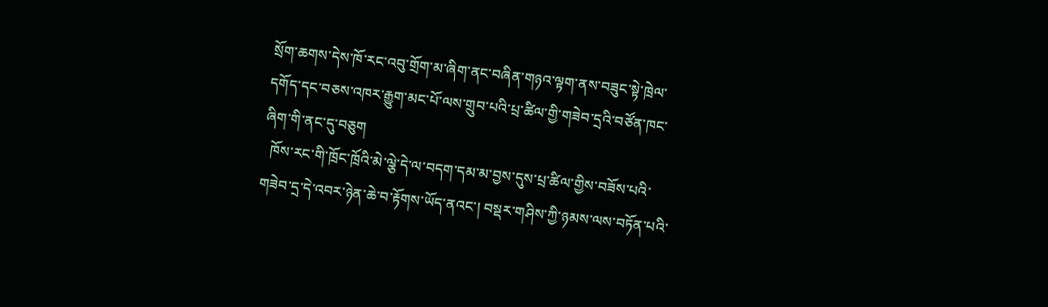སྲོག་ཆགས་དེས་ཁོ་རང་འབུ་གྲོག་མ་ཞིག་ནང་བཞིན་གཉའ་ལྟག་ནས་བཟུང་སྟེ་ཁྲེལ་དགོད་དང་བཅས་འཁར་རྒྱུག་མང་པོ་ལས་གྲུབ་པའི་པྲ་ཚིལ་གྱི་གཟེབ་དྲའི་བཙོན་ཁང་ཞིག་གི་ནང་དུ་བཅུག
  ཁོས་རང་གི་ཁྲོང་ཁྲོའི་མེ་ལྕེ་དེ་ལ་བདག་དམ་མ་བྱས་དུས་པྲ་ཚིལ་གྱིས་བཟོས་པའི་གཟེབ་དྲ་དེ་འབར་ཉེན་ཆེ་བ་རྟོགས་ཡོད་ནའང་། བསྡར་གཤིས་ཀྱི་ཉམས་ལས་བཏོན་པའི་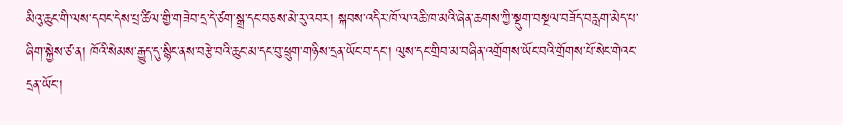མིའུ་ཆུང་གི་ལས་དབང་དེས་པྲ་ཚིལ་གྱི་གཟེབ་དྲ་དེ་ཙག་སྒྲ་དང་བཅས་མེ་རུ་འབར། སྐབས་འདིར་ཁོ་ལ་འཆི་ཁ་མའི་ཞེན་ཆགས་ཀྱི་སྡུག་བསྔལ་བཟོད་བརླག་མེད་པ་ཞིག་སྐྱེས་ཙ་ན། ཁོའི་སེམས་རྒྱུད་དུ་སྙིང་ནས་བརྩེ་བའི་ཆུང་མ་དང་བུ་ཕྲུག་གཉིས་དྲན་ཡོང་བ་དང་། ལུས་དང་གྲིབ་མ་བཞིན་འགྲོགས་ཡོང་བའི་གྲོགས་པོ་སེང་གེའང་དྲན་ཡོང་།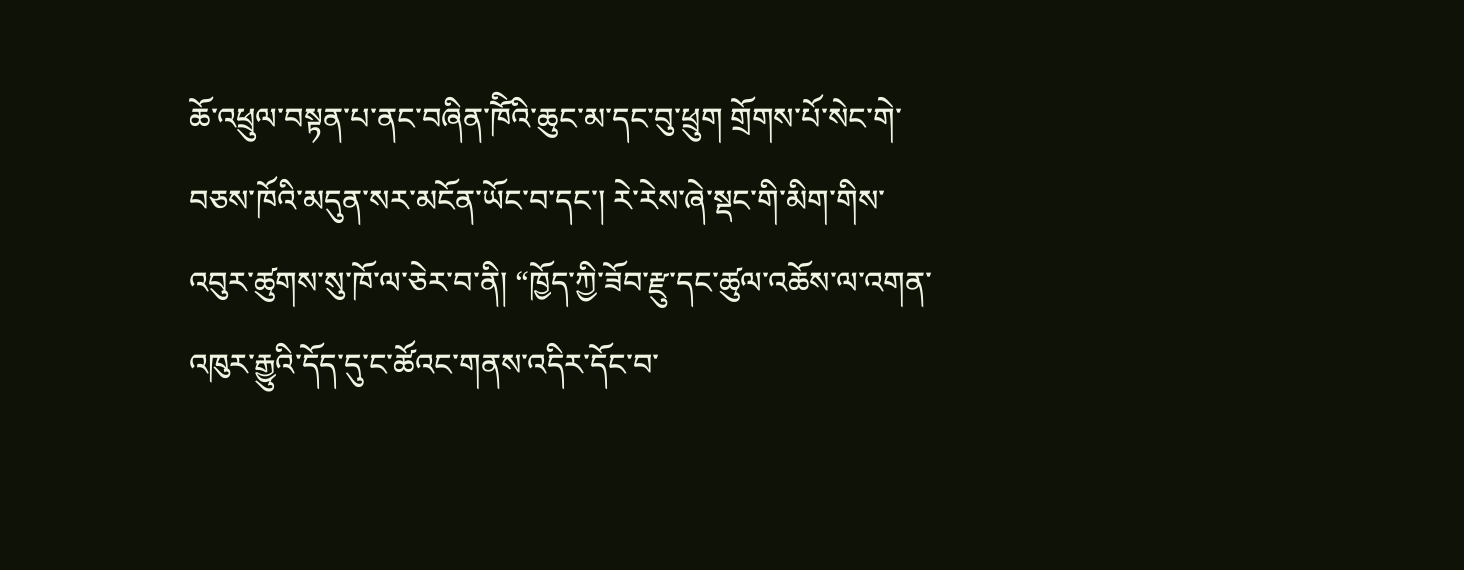ཆོ་འཕྲུལ་བསྟན་པ་ནང་བཞིན་ཁོིའི་ཆུང་མ་དང་བུ་ཕྲུག གྲོགས་པོ་སེང་གེ་བཅས་ཁོའི་མདུན་སར་མངོན་ཡོང་བ་དང་། རེ་རེས་ཞེ་སྡང་གི་མིག་གིས་འབུར་ཚུགས་སུ་ཁོ་ལ་ཅེར་བ་ནི། “ཁྱོད་ཀྱི་ཟོབ་རྫུ་དང་ཚུལ་འཆོས་ལ་འགན་འཁུར་རྒྱུའི་དོད་དུ་ང་ཚོའང་གནས་འདིར་དོང་བ་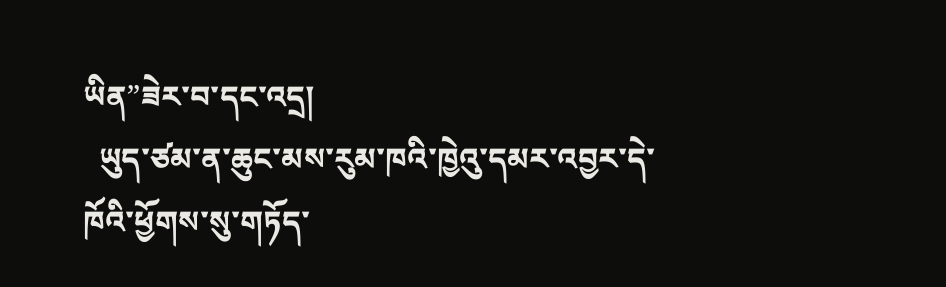ཡིན”ཟེར་བ་དང་འདྲ།
  ཡུད་ཙམ་ན་ཆུང་མས་རུམ་ཁའི་ཁྱེའུ་དམར་འབྱར་དེ་ཁོའི་ཕྱོགས་སུ་གཏོད་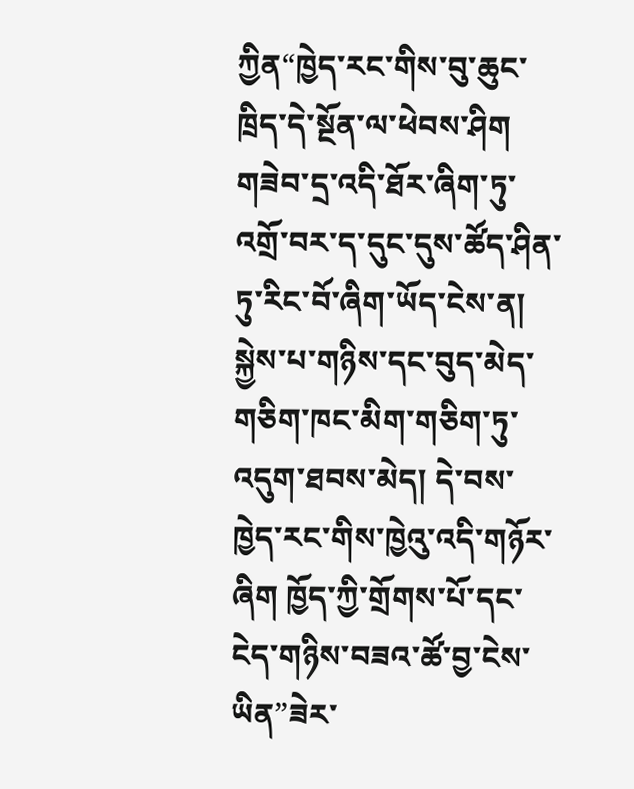ཀྱིན“ཁྱེད་རང་གིས་བུ་ཆུང་ཁྲིད་དེ་སྔོན་ལ་ཕེབས་ཤིག གཟེབ་དྲ་འདི་ཐོར་ཞིག་ཏུ་འགྲོ་བར་ད་དུང་དུས་ཚོད་ཤིན་ཏུ་རིང་བོ་ཞིག་ཡོད་ངེས་ན། སྐྱེས་པ་གཉིས་དང་བུད་མེད་གཅིག་ཁང་མིག་གཅིག་ཏུ་འདུག་ཐབས་མེད། དེ་བས་ཁྱེད་རང་གིས་ཁྱེའུ་འདི་གཉོར་ཞིག ཁྱོད་ཀྱི་གྲོགས་པོ་དང་ངེད་གཉིས་བཟའ་ཚོ་བྱ་ངེས་ཡིན”ཟེར་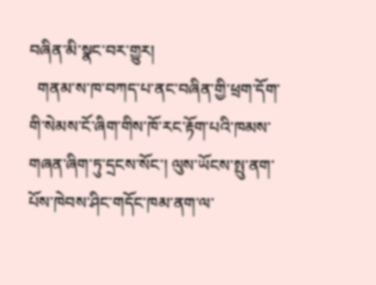བཞིན་མི་སྣང་བར་གྱུར།
  གནམ་ས་ཁ་བཀད་པ་ནང་བཞིན་གྱི་ཕྲག་དོག་གི་སེམས་ངོ་ཞིག་གིས་ཁོ་རང་རྟོག་པའི་ཁམས་གཞན་ཞིག་ཏུ་དྲངས་སོང་། ལུས་ཡོངས་སྤུ་ནག་པོས་ཁེབས་ཤིང་གདོང་ཁམ་ནག་ལ་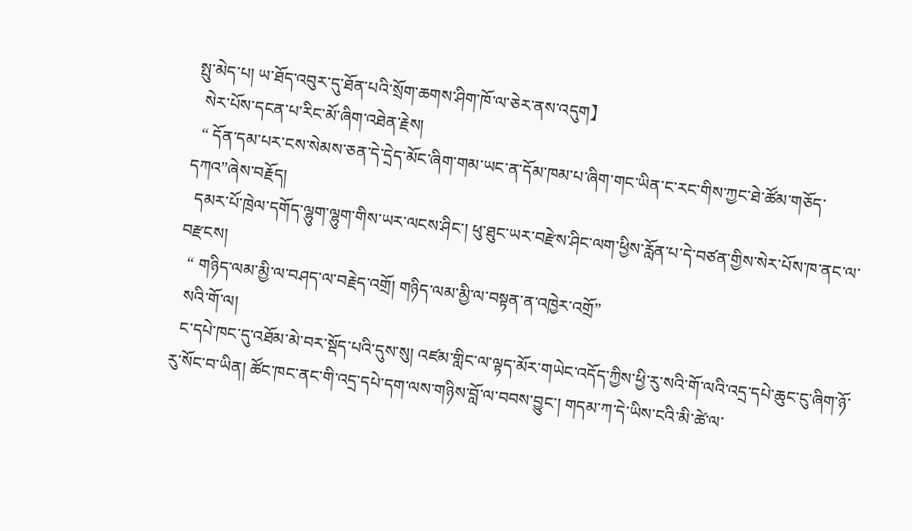སྤུ་མེད་པ། ཡ་ཐོད་འབུར་དུ་ཐོན་པའི་སྲོག་ཆགས་ཤིག་ཁོ་ལ་ཅེར་ནས་འདུག】
  སེར་པོས་དངན་པ་རིང་མོ་ཞིག་འཐེན་རྗེས།
  “ དོན་དམ་པར་ངས་སེམས་ཅན་དེ་དྲེད་མོང་ཞིག་གམ་ཡང་ན་དོམ་ཁམ་པ་ཞིག་གང་ཡིན་ང་རང་གིས་ཀྱང་ཐེ་ཚོམ་གཅོད་དཀའ”ཞེས་བརྗོད།
  དམར་པོ་ཁྲེལ་དགོད་ལྷུག་ལྷུག་གིས་ཡར་ལངས་ཤིང་། ཕུ་ཐུང་ཡར་བརྫེས་ཤིང་ལག་ཕྱིས་རློན་པ་དེ་བཙན་གྱིས་སེར་པོས་ཁ་ནང་ལ་བརྫངས།
  “ གཉིད་ལམ་མྱི་ལ་བཤད་ལ་བརྗེད་འགྲོ། གཉིད་ལམ་མྱི་ལ་བསྟན་ན་འཁྱེར་འགྲོ”
  སའི་གོ་ལ།
  ང་དཔེ་ཁང་དུ་འཐོམ་མེ་བར་སྡོད་པའི་དུས་སུ། འཛམ་གླིང་ལ་ལྟད་མོར་གཡེང་འདོད་ཀྱིས་ཕྱི་རུ་སའི་གོ་ལའི་འདྲ་དཔེ་ཆུང་ངུ་ཞིག་ཉོ་རུ་སོང་བ་ཡིན། ཚོང་ཁང་ནང་གི་འདྲ་དཔེ་དག་ལས་གཉིས་བློ་ལ་བབས་བྱུང་། གདམ་ཀ་དེ་ཡིས་ངའི་མི་ཚེ་ལ་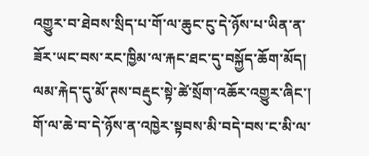འགྱུར་བ་ཐེབས་སྲིད་པ་གོ་ལ་ཆུང་ངུ་དེ་ཉོས་པ་ཡིན་ན་ཟོར་ཡང་བས་རང་ཁྱིམ་ལ་རྐང་ཐང་དུ་བསྐྱོད་ཆོག་མོད། ལམ་རྐེད་དུ་མོ་ཊས་བརྡུང་སྟེ་ཚེ་སྲོག་འཆོར་འགྱུར་ཞིང་། གོ་ལ་ཆེ་བ་དེ་ཉོས་ན་འཁྱེར་སྟབས་མི་བདེ་བས་ང་མི་ལ་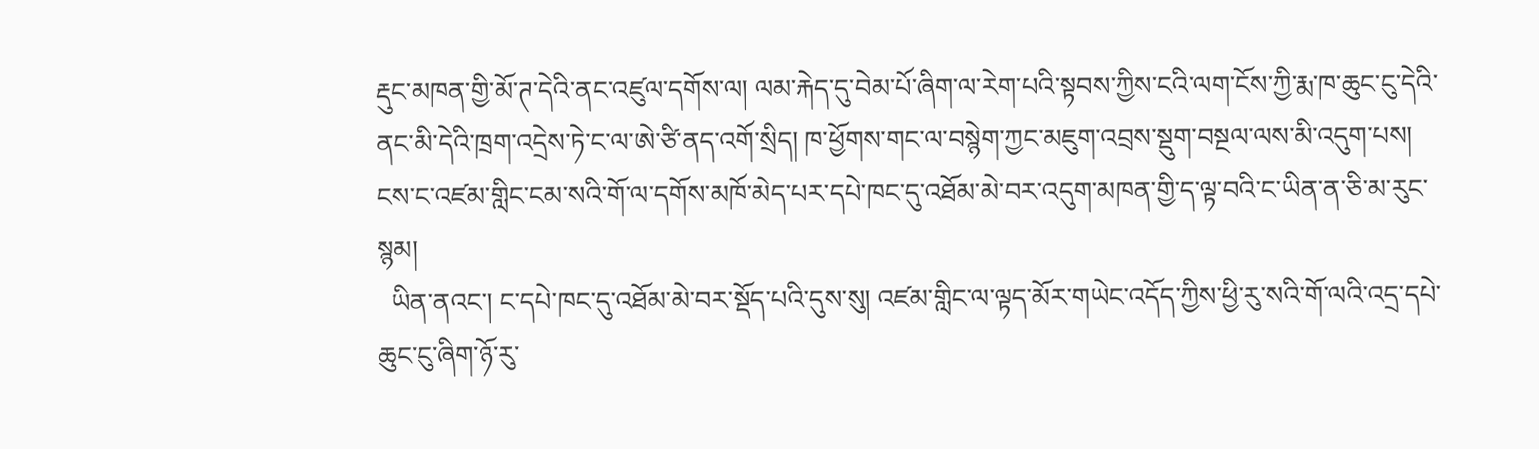རྡུང་མཁན་གྱི་མོ་ཊ་དེའི་ནང་འཛུལ་དགོས་ལ། ལམ་རྐེད་དུ་བེམ་པོ་ཞིག་ལ་རེག་པའི་སྟབས་ཀྱིས་ངའི་ལག་ངོས་ཀྱི་རྨ་ཁ་ཆུང་ངུ་དེའི་ནང་མི་དེའི་ཁྲག་འདྲེས་ཏེ་ང་ལ་ཨེ་ཙི་ནད་འགོ་སྲིད། ཁ་ཕྱོགས་གང་ལ་བསྙེག་ཀྱང་མཇུག་འབྲས་སྡུག་བསྔལ་ལས་མི་འདུག་པས། ངས་ང་འཛམ་གླིང་ངམ་སའི་གོ་ལ་དགོས་མཁོ་མེད་པར་དཔེ་ཁང་དུ་འཐོམ་མེ་བར་འདུག་མཁན་གྱི་ད་ལྟ་བའི་ང་ཡིན་ན་ཅི་མ་རུང་སྙམ།
  ཡིན་ནའང་། ང་དཔེ་ཁང་དུ་འཐོམ་མེ་བར་སྡོད་པའི་དུས་སུ། འཛམ་གླིང་ལ་ལྟད་མོར་གཡེང་འདོད་ཀྱིས་ཕྱི་རུ་སའི་གོ་ལའི་འདྲ་དཔེ་ཆུང་ངུ་ཞིག་ཉོ་རུ་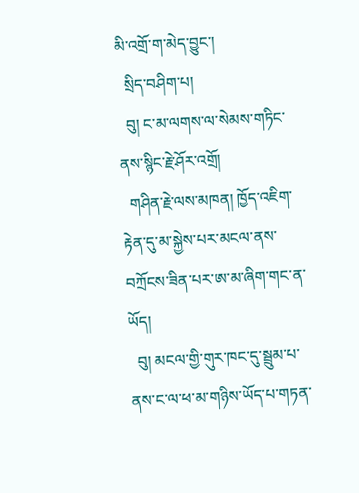མི་འགྲོ་ག་མེད་བྱུང་།
  སྲིད་བཤིག་པ།
  བུ། ང་མ་ལགས་ལ་སེམས་གཏིང་ནས་སྙིང་རྗེ་ཤོར་འགྲོ།
  གཤིན་རྗེ་ལས་མཁན། ཁྱོད་འཇིག་རྟེན་དུ་མ་སྐྱེས་པར་མངལ་ནས་བཀྲོངས་ཟིན་པར་ཨ་མ་ཞིག་གང་ན་ཡོད།
  བུ། མངལ་གྱི་གུར་ཁང་དུ་སྦྲུམ་པ་ནས་ང་ལ་ཕ་མ་གཉིས་ཡོད་པ་གཏན་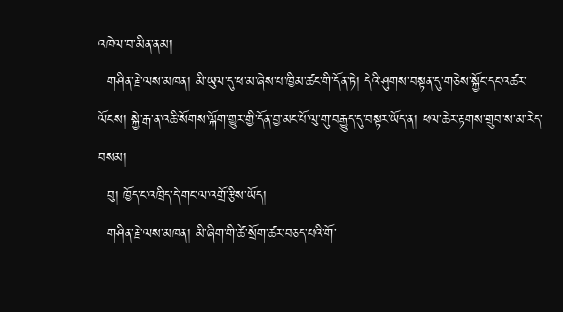འཁེལ་བ་མིན་ནམ།
  གཤིན་རྗེ་ལས་མཁན། མི་ཡུལ་དུ་ཕ་མ་ཞེས་པ་ཁྱིམ་ཚང་གི་དོན་ཏེ། དེའི་ཤུགས་བསྟན་དུ་གཅེས་སྐྱོང་དང་འཚར་ལོངས། སྐྱེ་རྒ་ན་འཆི་སོགས་ལྐོག་གྱུར་གྱི་དོན་བྱ་མང་པོ་ལུ་གུ་བརྒྱུད་དུ་བསྟར་ཡོད་ན། ཕལ་ཆེར་རྟགས་གྲུབ་ས་མ་རེད་བསམ།
  བུ། ཁྱོད་ང་འཁྲིད་དེ་གང་ལ་འགྲོ་རྩིས་ཡོད།
  གཤིན་རྗེ་ལས་མཁན། མི་ཞིག་གི་ཚེ་སྲོག་ཚར་བཅད་པའི་གོ་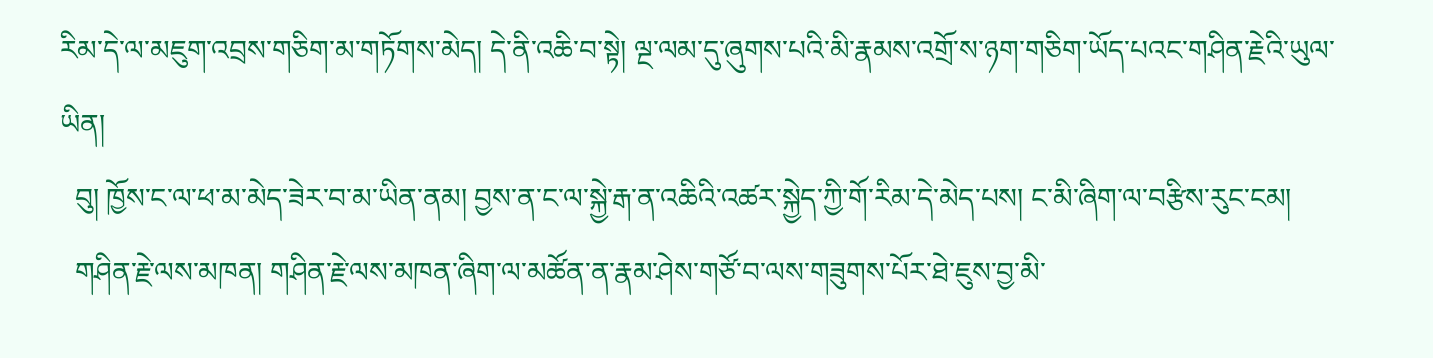རིམ་དེ་ལ་མཇུག་འབྲས་གཅིག་མ་གཏོགས་མེད། དེ་ནི་འཆི་བ་སྟེ། ལྔ་ལམ་དུ་ཞུགས་པའི་མི་རྣམས་འགྲོ་ས་ཉག་གཅིག་ཡོད་པའང་གཤིན་རྗེའི་ཡུལ་ཡིན།
  བུ། ཁྱོས་ང་ལ་ཕ་མ་མེད་ཟེར་བ་མ་ཡིན་ནམ། བྱས་ན་ང་ལ་སྐྱེ་རྒ་ན་འཆིའི་འཚར་སྐྱེད་ཀྱི་གོ་རིམ་དེ་མེད་པས། ང་མི་ཞིག་ལ་བརྩིས་རུང་ངམ།
  གཤིན་རྗེ་ལས་མཁན། གཤིན་རྗེ་ལས་མཁན་ཞིག་ལ་མཚོན་ན་རྣམ་ཤེས་གཙོ་བ་ལས་གཟུགས་པོར་ཐེ་ཇུས་བྱ་མི་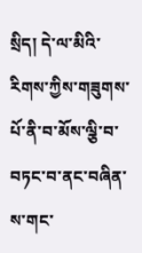སྲིད། དེ་ལ་མིའི་རིགས་ཀྱིས་གཟུགས་པོ་ནི་བ་མོས་ལྕི་བ་བཏང་བ་ནང་བཞིན་ས་གང་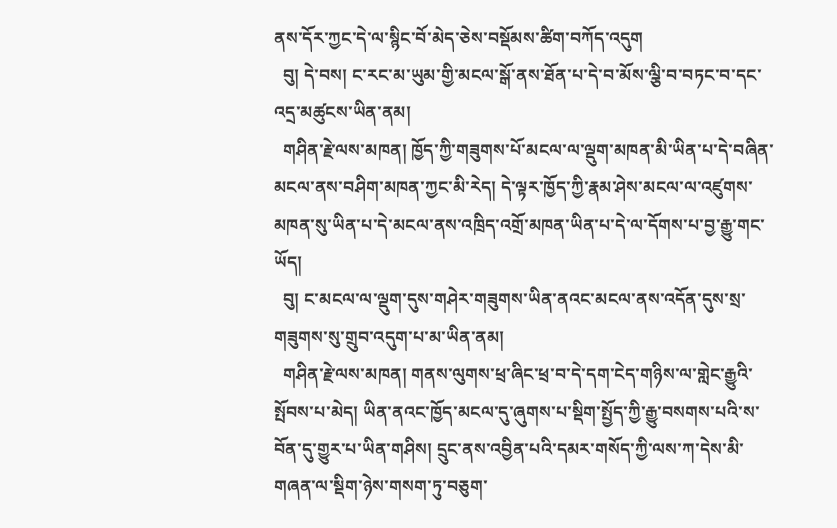ནས་དོར་ཀྱང་དེ་ལ་སྙིང་བོ་མེད་ཅེས་བསྡོམས་ཚིག་བཀོད་འདུག
  བུ། དེ་བས། ང་རང་མ་ཡུམ་གྱི་མངལ་སྒོ་ནས་ཐོན་པ་དེ་བ་མོས་ལྕི་བ་བཏང་བ་དང་འདྲ་མཚུངས་ཡིན་ནམ།
  གཤིན་རྗེ་ལས་མཁན། ཁྱོད་ཀྱི་གཟུགས་པོ་མངལ་ལ་ལྡུག་མཁན་མི་ཡིན་པ་དེ་བཞིན་མངལ་ནས་བཤིག་མཁན་ཀྱང་མི་རེད། དེ་ལྟར་ཁྱོད་ཀྱི་རྣམ་ཤེས་མངལ་ལ་འཛུགས་མཁན་སུ་ཡིན་པ་དེ་མངལ་ནས་འཁྲིད་འགྲོ་མཁན་ཡིན་པ་དེ་ལ་དོགས་པ་བྱ་རྒྱུ་གང་ཡོད།
  བུ། ང་མངལ་ལ་ལྡུག་དུས་གཤེར་གཟུགས་ཡིན་ནའང་མངལ་ནས་འདོན་དུས་སྲ་གཟུགས་སུ་གྲུབ་འདུག་པ་མ་ཡིན་ནམ།
  གཤིན་རྗེ་ལས་མཁན། གནས་ལུགས་ཕྲ་ཞིང་ཕྲ་བ་དེ་དག་ངེད་གཉིས་ལ་གླེང་རྒྱུའི་སྤོབས་པ་མེད། ཡིན་ནའང་ཁྱོད་མངལ་དུ་ཞུགས་པ་སྡིག་སྤྱོད་ཀྱི་རྒྱུ་བསགས་པའི་ས་བོན་དུ་གྱུར་པ་ཡིན་གཤིས། དྲུང་ནས་འབྱིན་པའི་དམར་གསོད་ཀྱི་ལས་ཀ་དེས་མི་གཞན་ལ་སྡིག་ཉེས་གསག་ཏུ་བཅུག་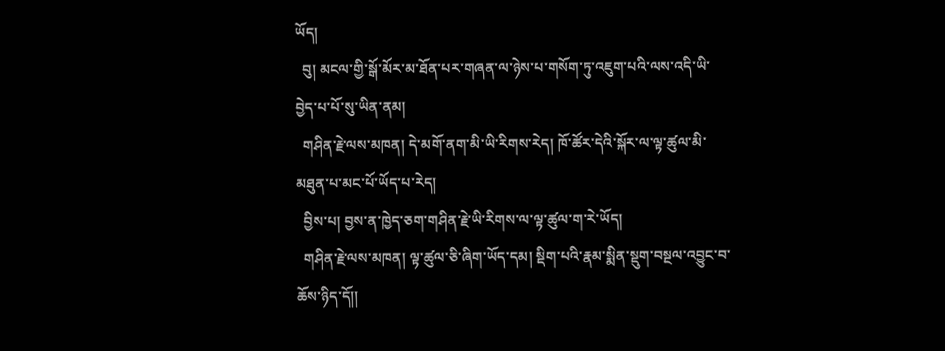ཡོད།
  བུ། མངལ་གྱི་སྒོ་མོར་མ་ཐོན་པར་གཞན་ལ་ཉེས་པ་གསོག་ཏུ་འཇུག་པའི་ལས་འདི་ཡི་བྱེད་པ་པོ་སུ་ཡིན་ནམ།
  གཤིན་རྗེ་ལས་མཁན། དེ་མགོ་ནག་མི་ཡི་རིགས་རེད། ཁོ་ཚོར་དེའི་སྐོར་ལ་ལྟ་ཚུལ་མི་མཐུན་པ་མང་པོ་ཡོད་པ་རེད།
  བྱིས་པ། བྱས་ན་ཁྱེད་ཅག་གཤིན་རྗེ་ཡི་རིགས་ལ་ལྟ་ཚུལ་ག་རེ་ཡོད།
  གཤིན་རྗེ་ལས་མཁན། ལྟ་ཚུལ་ཅི་ཞིག་ཡོད་དམ། སྡིག་པའི་རྣམ་སྨིན་སྡུག་བསྔལ་འབྱུང་བ་ཆོས་ཉིད་དོ།།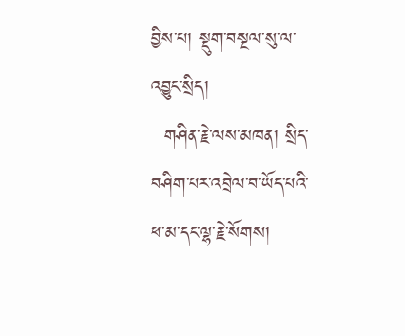བྱིས་པ། སྡུག་བསྔལ་སུ་ལ་འབྱུང་སྲིད།
  གཤིན་རྗེ་ལས་མཁན། སྲིད་བཤིག་པར་འབྲེལ་བ་ཡོད་པའི་ཕ་མ་དང་ལྷ་རྗེ་སོགས།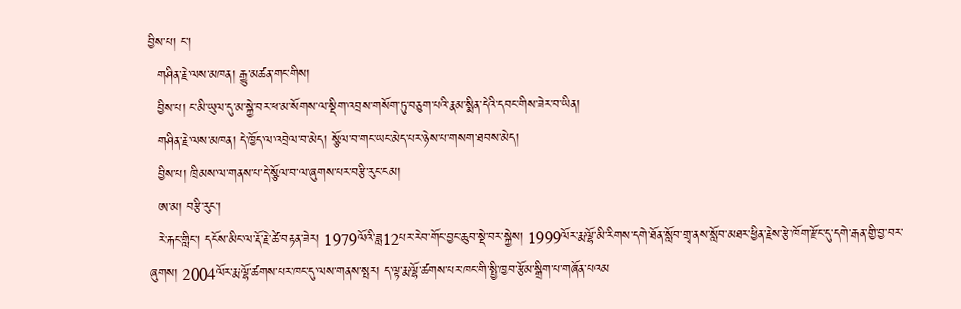བྱིས་པ། ང་།
  གཤིན་རྗེ་ལས་མཁན། རྒྱུ་མཚན་གང་གིས།
  བྱིས་པ། ང་མི་ཡུལ་དུ་མ་སྐྱེ་བར་ཕ་མ་སོགས་ལ་སྡིག་འབྲས་གསོག་ཏུ་བཅུག་པའི་རྣམ་སྨིན་དེའི་དབང་གིས་ཟེར་བ་ཡིན།
  གཤིན་རྗེ་ལས་མཁན། དེ་ཁྱོད་ལ་འབྲེལ་བ་མེད། སྩོལ་བ་གང་ཡང་མེད་པར་ཉེས་པ་གསག་ཐབས་མེད།
  བྱིས་པ། ཁྲིམས་ལ་གནས་པ་དེ་སྩོལ་བ་ལ་ཞུགས་པར་བརྩི་རུང་ངམ།
  ཨ་མ། བརྩི་རུང་།
  རེ་རྐང་གླིང་། དངོས་མིང་ལ་རྡོ་རྗེ་ཚེ་བརྟན་ཟེར། 1979ལོའི་ཟླ12པར་རེབ་གོང་བྱང་ཆུབ་སྡེ་བར་སྐྱེས། 1999ལོར་རྨ་ལྷོ་མི་རིགས་དགེ་ཐོན་སློབ་གྲྭ་ནས་སློབ་མཐར་ཕྱིན་རྗེས་རྩེ་ཁོག་རྫོང་དུ་དགེ་རྒན་གྱི་བྱ་བར་ཞུགས། 2004ལོར་རྨ་ལྷོ་ཚགས་པར་ཁང་དུ་ལས་གནས་སྤར། ད་ལྟ་རྨ་ལྷོ་ཚགས་པར་ཁང་གི་སྤྱི་ཁྱབ་རྩོམ་སྒྲིག་པ་གཞོན་པའམ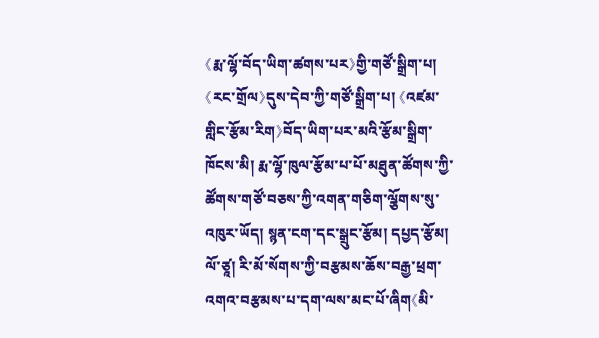《རྨ་ལྷོ་བོད་ཡིག་ཚགས་པར》གྱི་གཙོ་སྒྲིག་པ། 《རང་གྲོལ》དུས་དེབ་ཀྱི་གཙོ་སྒྲིག་པ། 《འཛམ་གླིང་རྩོམ་རིག》བོད་ཡིག་པར་མའི་རྩོམ་སྒྲིག་ཁོངས་མི། རྨ་ལྷོ་ཁུལ་རྩོམ་པ་པོ་མཐུན་ཚོགས་ཀྱི་ཚོགས་གཙོ་བཅས་ཀྱི་འགན་གཅིག་ལྕོགས་སུ་འཁུར་ཡོད། སྙན་ངག་དང་སྒྲུང་རྩོམ། དཔྱད་རྩོམ། ལོ་ཙཱ། རི་མོ་སོགས་ཀྱི་བརྩམས་ཆོས་བརྒྱ་ཕྲག་འགའ་བརྩམས་པ་དག་ལས་མང་པོ་ཞིག《མི་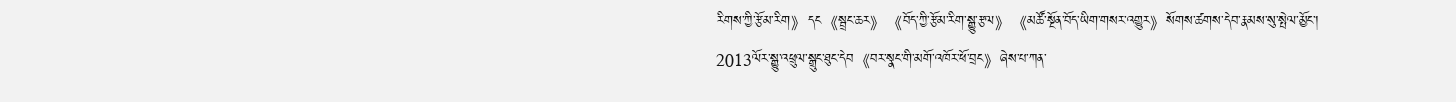རིགས་ཀྱི་རྩོམ་རིག》དང《སྦྲང་ཆར》《བོད་ཀྱི་རྩོམ་རིག་སྒྱུ་རྩལ》《མཚོ་སྔོན་བོད་ཡིག་གསར་འགྱུར》སོགས་ཚགས་དེབ་རྣམས་སུ་སྤེལ་མྱོང་། 2013ལོར་སྒྱུ་འཕྲུལ་སྒྲུང་ཐུང་དེབ《བར་སྣང་གི་མགོ་འཁོར་ཕོ་བྲང》ཞེས་པ་ཀན་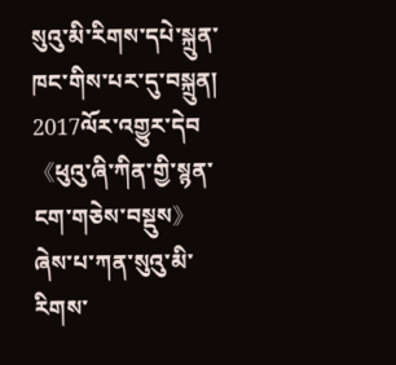སུའུ་མི་རིགས་དཔེ་སྐྲུན་ཁང་གིས་པར་དུ་བསྐྲུན། 2017ལོར་འགྱུར་དེབ《ཕུའུ་ཞི་ཀིན་གྱི་སྙན་ངག་གཅེས་བསྡུས》ཞེས་པ་ཀན་སུའུ་མི་རིགས་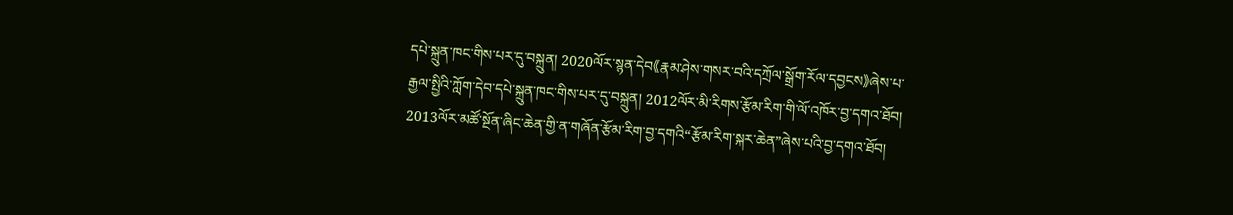དཔེ་སྐྲུན་ཁང་གིས་པར་དུ་བསྐྲུན། 2020ལོར་སྙན་དེབ《རྣམ་ཤེས་གསར་བའི་དཀྲོལ་སྒྲོག་རོལ་དབྱངས》ཞེས་པ་རྒྱལ་སྤྱིའི་ཀློག་དེབ་དཔེ་སྐྲུན་ཁང་གིས་པར་དུ་བསྐྲུན། 2012ལོར་མི་རིགས་རྩོམ་རིག་གི་ལོ་འཁོར་བྱ་དགའ་ཐོབ། 2013ལོར་མཚོ་སྔོན་ཞིང་ཆེན་གྱི་ན་གཞོན་རྩོམ་རིག་བྱ་དགའི“རྩོམ་རིག་སྐར་ཆེན”ཞེས་པའི་བྱ་དགའ་ཐོབ།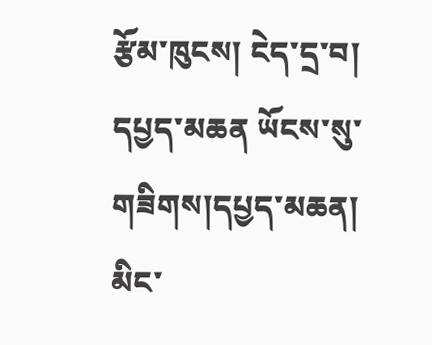རྩོམ་ཁུངས། ངེད་དྲ་བ།
དཔྱད་མཆན ཡོངས་སུ་གཟིགས།དཔྱད་མཆན།
མིང་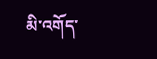མི་འགོད་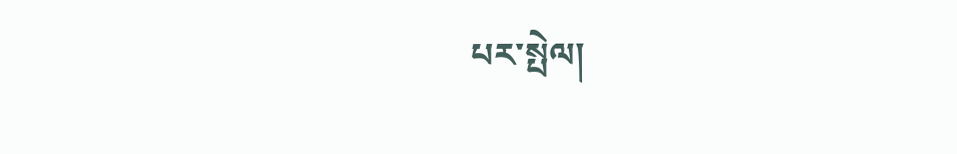པར་སྤེལ།